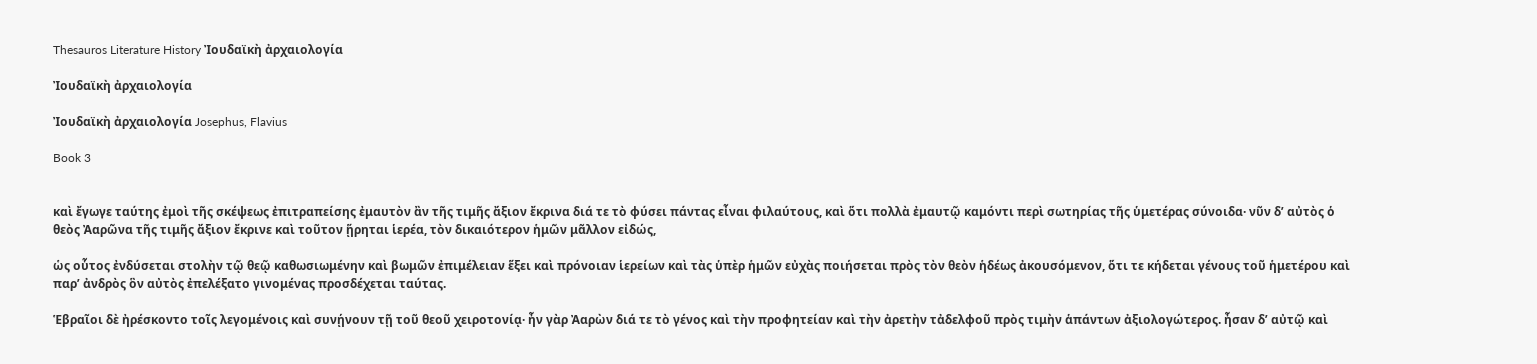Thesauros Literature History Ἰουδαϊκὴ ἀρχαιολογία

Ἰουδαϊκὴ ἀρχαιολογία

Ἰουδαϊκὴ ἀρχαιολογία Josephus, Flavius

Book 3


καὶ ἔγωγε ταύτης ἐμοὶ τῆς σκέψεως ἐπιτραπείσης ἐμαυτὸν ἂν τῆς τιμῆς ἄξιον ἔκρινα διά τε τὸ φύσει πάντας εἶναι φιλαύτους, καὶ ὅτι πολλὰ ἐμαυτῷ καμόντι περὶ σωτηρίας τῆς ὑμετέρας σύνοιδα· νῦν δʼ αὐτὸς ὁ θεὸς Ἀαρῶνα τῆς τιμῆς ἄξιον ἔκρινε καὶ τοῦτον ᾕρηται ἱερέα, τὸν δικαιότερον ἡμῶν μᾶλλον εἰδώς,

ὡς οὗτος ἐνδύσεται στολὴν τῷ θεῷ καθωσιωμένην καὶ βωμῶν ἐπιμέλειαν ἕξει καὶ πρόνοιαν ἱερείων καὶ τὰς ὑπὲρ ἡμῶν εὐχὰς ποιήσεται πρὸς τὸν θεὸν ἡδέως ἀκουσόμενον, ὅτι τε κήδεται γένους τοῦ ἡμετέρου καὶ παρʼ ἀνδρὸς ὃν αὐτὸς ἐπελέξατο γινομένας προσδέχεται ταύτας.

Ἑβραῖοι δὲ ἠρέσκοντο τοῖς λεγομένοις καὶ συνῄνουν τῇ τοῦ θεοῦ χειροτονίᾳ· ἦν γὰρ Ἀαρὼν διά τε τὸ γένος καὶ τὴν προφητείαν καὶ τὴν ἀρετὴν τἀδελφοῦ πρὸς τιμὴν ἁπάντων ἀξιολογώτερος. ἦσαν δʼ αὐτῷ καὶ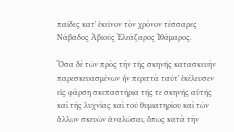παῖδες κατʼ ἐκεῖνον τὸν χρόνον τέσσαρες Νάβαδος Ἀβιοῦς Ἐλεάζαρος Ἰθάμαρος.

Ὅσα δὲ τῶν πρὸς τὴν τῆς σκηνῆς κατασκευὴν παρεσκευασμένων ἦν περιττὰ ταῦτʼ ἐκέλευσεν εἰς φάρση σκεπαστήρια τῆς τε σκηνῆς αὐτῆς καὶ τῆς λυχνίας καὶ τοῦ θυμιατηρίου καὶ τῶν ἄλλων σκευῶν ἀναλῶσαι, ὅπως κατὰ τὴν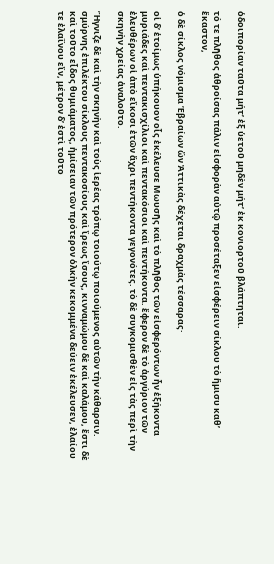ὁδοιπορίαν ταῦτα μήτʼ ἐξ ὑετοῦ μηδὲν μήτʼ ἐκ κονιορτοῦ βλάπτηται.

τό τε πλῆθος ἀθροίσας πάλιν εἰσφορὰν αὐτῷ προσέταξεν εἰσφέρειν σίκλου τὸ ἥμισυ καθʼ ἕκαστον,

ὁ δὲ σίκλος νόμισμα Ἑβραίων ὢν Ἀττικὰς δέχεται δραχμὰς τέσσαρας·

οἱ δʼ ἑτοίμως ὑπήκουον οἷς ἐκέλευσε Μωυσῆς καὶ τὸ πλῆθος τῶν εἰσφερόντων ἦν ἑξήκοντα μυριάδες καὶ πεντακισχίλιοι καὶ πεντακόσιοι καὶ πεντήκοντα. ἔφερον δὲ τὸ ἀργύριον τῶν ἐλευθέρων οἱ ἀπὸ εἴκοσι ἐτῶν ἄχρι πεντήκοντα γεγονότες. τὸ δὲ συγκομισθὲν εἰς τὰς περὶ τὴν σκηνὴν χρείας ἀναλοῦτο.

Ἥγνιζε δὲ καὶ τὴν σκηνὴν καὶ τοὺς ἱερέας τρόπῳ τοιούτῳ ποιούμενος αὐτῶν τὴν κάθαρσιν. σμύρνης ἐπιλέκτου σίκλους πεντακοσίους καὶ ἴρεως ἴσους, κινναμώμου δὲ καὶ καλάμου, ἔστι δὲ καὶ τοῦτο εἶδος θυμιάματος, ἡμίσειαν τῶν πρότερον ὁλκὴν κεκομμένα δεύειν ἐκέλευσεν, ἐλαίου τε ἐλαΐνου εἴν, μέτρον δʼ ἐστὶ τοῦτο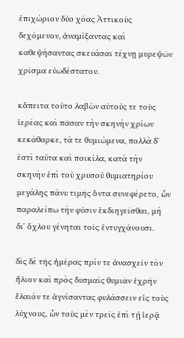ἐπιχώριον δύο χόας Ἀττικοὺς δεχόμενον, ἀναμίξαντας καὶ καθεψήσαντας σκευάσαι τέχνῃ μυρεψῶν χρῖσμα εὐωδέστατον.

κἄπειτα τοῦτο λαβὼν αὐτούς τε τοὺς ἱερέας καὶ πᾶσαν τὴν σκηνὴν χρίων κεκάθαρκε, τά τε θυμιώμενα, πολλὰ δʼ ἐστὶ ταῦτα καὶ ποικίλα, κατὰ τὴν σκηνὴν ἐπὶ τοῦ χρυσοῦ θυμιατηρίου μεγάλης πάνυ τιμῆς ὄντα συνεφέρετο, ὧν παραλείπω τὴν φύσιν ἐκδιηγεῖσθαι, μὴ διʼ ὄχλου γένηται τοῖς ἐντυγχάνουσι.

δὶς δὲ τῆς ἡμέρας πρίν τε ἀνασχεῖν τὸν ἥλιον καὶ πρὸς δυσμαῖς θυμιᾶν ἐχρῆν ἔλαιόν τε ἁγνίσαντας φυλάσσειν εἰς τοὺς λύχνους, ὧν τοὺς μὲν τρεῖς ἐπὶ τῇ ἱερᾷ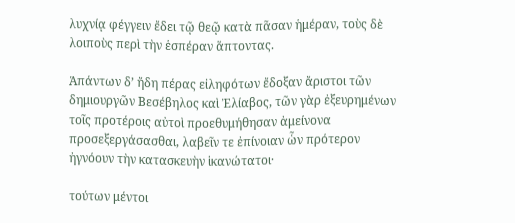λυχνίᾳ φέγγειν ἔδει τῷ θεῷ κατὰ πᾶσαν ἡμέραν, τοὺς δὲ λοιποὺς περὶ τὴν ἑσπέραν ἅπτοντας.

Ἁπάντων δʼ ἤδη πέρας εἰληφότων ἔδοξαν ἄριστοι τῶν δημιουργῶν Βεσέβηλος καὶ Ἐλίαβος, τῶν γὰρ ἐξευρημένων τοῖς προτέροις αὐτοὶ προεθυμήθησαν ἀμείνονα προσεξεργάσασθαι, λαβεῖν τε ἐπίνοιαν ὧν πρότερον ἠγνόουν τὴν κατασκευὴν ἱκανώτατοι·

τούτων μέντοι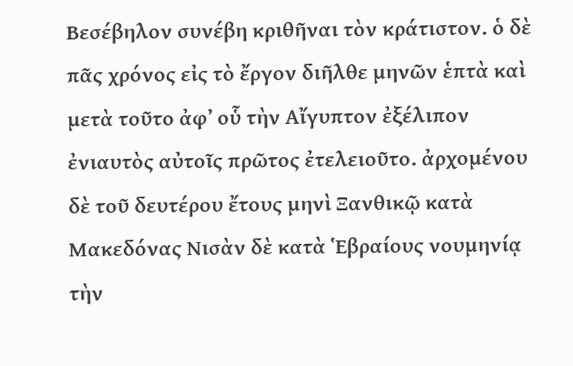Βεσέβηλον συνέβη κριθῆναι τὸν κράτιστον. ὁ δὲ πᾶς χρόνος εἰς τὸ ἔργον διῆλθε μηνῶν ἑπτὰ καὶ μετὰ τοῦτο ἀφʼ οὗ τὴν Αἴγυπτον ἐξέλιπον ἐνιαυτὸς αὐτοῖς πρῶτος ἐτελειοῦτο. ἀρχομένου δὲ τοῦ δευτέρου ἔτους μηνὶ Ξανθικῷ κατὰ Μακεδόνας Νισὰν δὲ κατὰ Ἑβραίους νουμηνίᾳ τὴν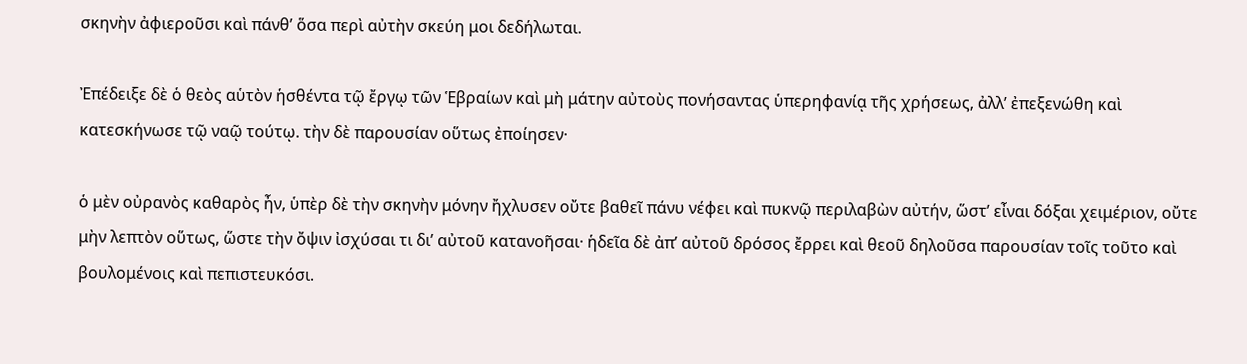σκηνὴν ἀφιεροῦσι καὶ πάνθʼ ὅσα περὶ αὐτὴν σκεύη μοι δεδήλωται.

Ἐπέδειξε δὲ ὁ θεὸς αὑτὸν ἡσθέντα τῷ ἔργῳ τῶν Ἑβραίων καὶ μὴ μάτην αὐτοὺς πονήσαντας ὑπερηφανίᾳ τῆς χρήσεως, ἀλλʼ ἐπεξενώθη καὶ κατεσκήνωσε τῷ ναῷ τούτῳ. τὴν δὲ παρουσίαν οὕτως ἐποίησεν·

ὁ μὲν οὐρανὸς καθαρὸς ἦν, ὑπὲρ δὲ τὴν σκηνὴν μόνην ἤχλυσεν οὔτε βαθεῖ πάνυ νέφει καὶ πυκνῷ περιλαβὼν αὐτήν, ὥστʼ εἶναι δόξαι χειμέριον, οὔτε μὴν λεπτὸν οὕτως, ὥστε τὴν ὄψιν ἰσχύσαι τι διʼ αὐτοῦ κατανοῆσαι· ἡδεῖα δὲ ἀπʼ αὐτοῦ δρόσος ἔρρει καὶ θεοῦ δηλοῦσα παρουσίαν τοῖς τοῦτο καὶ βουλομένοις καὶ πεπιστευκόσι.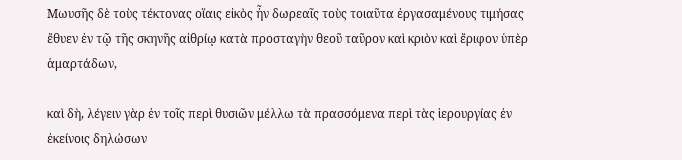Μωυσῆς δὲ τοὺς τέκτονας οἵαις εἰκὸς ἦν δωρεαῖς τοὺς τοιαῦτα ἐργασαμένους τιμήσας ἔθυεν ἐν τῷ τῆς σκηνῆς αἰθρίῳ κατὰ προσταγὴν θεοῦ ταῦρον καὶ κριὸν καὶ ἔριφον ὑπὲρ ἁμαρτάδων,

καὶ δὴ, λέγειν γὰρ ἐν τοῖς περὶ θυσιῶν μέλλω τὰ πρασσόμενα περὶ τὰς ἱερουργίας ἐν ἐκείνοις δηλώσων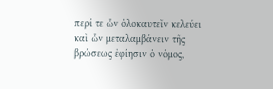περί τε ὧν ὁλοκαυτεῖν κελεύει καὶ ὧν μεταλαμβάνειν τῆς βρώσεως ἐφίησιν ὁ νόμος,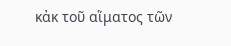κἀκ τοῦ αἵματος τῶν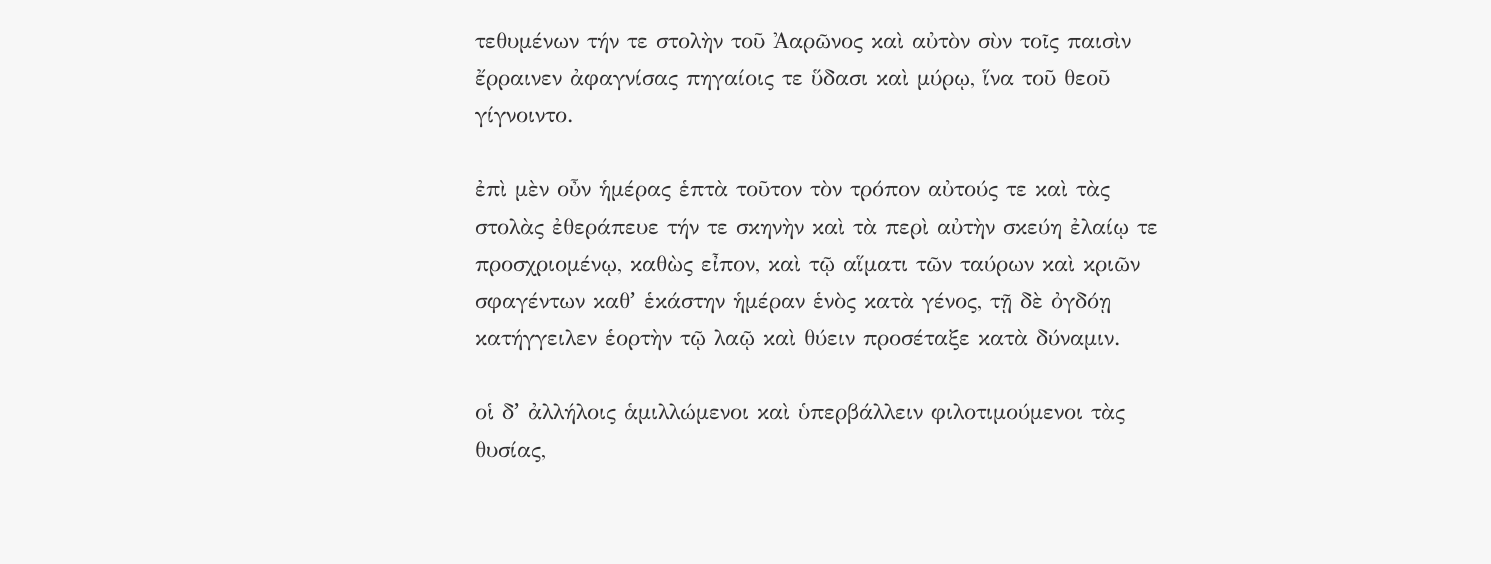τεθυμένων τήν τε στολὴν τοῦ Ἀαρῶνος καὶ αὐτὸν σὺν τοῖς παισὶν ἔρραινεν ἀφαγνίσας πηγαίοις τε ὕδασι καὶ μύρῳ, ἵνα τοῦ θεοῦ γίγνοιντο.

ἐπὶ μὲν οὖν ἡμέρας ἑπτὰ τοῦτον τὸν τρόπον αὐτούς τε καὶ τὰς στολὰς ἐθεράπευε τήν τε σκηνὴν καὶ τὰ περὶ αὐτὴν σκεύη ἐλαίῳ τε προσχριομένῳ, καθὼς εἶπον, καὶ τῷ αἵματι τῶν ταύρων καὶ κριῶν σφαγέντων καθʼ ἑκάστην ἡμέραν ἑνὸς κατὰ γένος, τῇ δὲ ὀγδόῃ κατήγγειλεν ἑορτὴν τῷ λαῷ καὶ θύειν προσέταξε κατὰ δύναμιν.

οἱ δʼ ἀλλήλοις ἁμιλλώμενοι καὶ ὑπερβάλλειν φιλοτιμούμενοι τὰς θυσίας,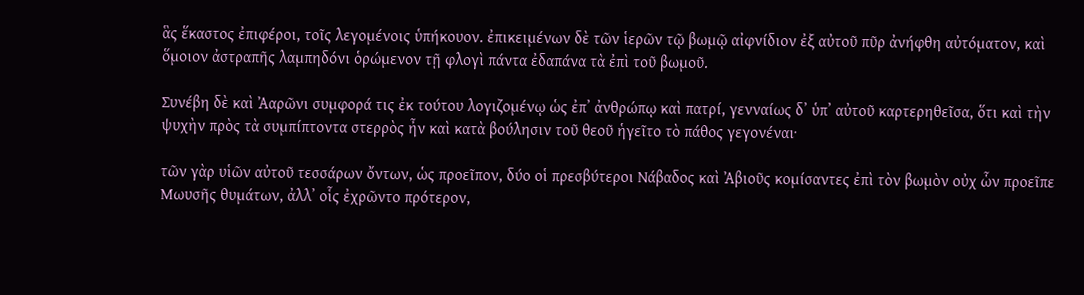ἃς ἕκαστος ἐπιφέροι, τοῖς λεγομένοις ὑπήκουον. ἐπικειμένων δὲ τῶν ἱερῶν τῷ βωμῷ αἰφνίδιον ἐξ αὐτοῦ πῦρ ἀνήφθη αὐτόματον, καὶ ὅμοιον ἀστραπῆς λαμπηδόνι ὁρώμενον τῇ φλογὶ πάντα ἐδαπάνα τὰ ἐπὶ τοῦ βωμοῦ.

Συνέβη δὲ καὶ Ἀαρῶνι συμφορά τις ἐκ τούτου λογιζομένῳ ὡς ἐπʼ ἀνθρώπῳ καὶ πατρί, γενναίως δʼ ὑπʼ αὐτοῦ καρτερηθεῖσα, ὅτι καὶ τὴν ψυχὴν πρὸς τὰ συμπίπτοντα στερρὸς ἦν καὶ κατὰ βούλησιν τοῦ θεοῦ ἡγεῖτο τὸ πάθος γεγονέναι·

τῶν γὰρ υἱῶν αὐτοῦ τεσσάρων ὄντων, ὡς προεῖπον, δύο οἱ πρεσβύτεροι Νάβαδος καὶ Ἀβιοῦς κομίσαντες ἐπὶ τὸν βωμὸν οὐχ ὧν προεῖπε Μωυσῆς θυμάτων, ἀλλʼ οἷς ἐχρῶντο πρότερον,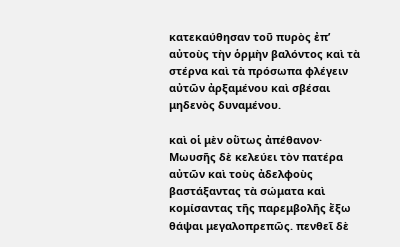κατεκαύθησαν τοῦ πυρὸς ἐπʼ αὐτοὺς τὴν ὁρμὴν βαλόντος καὶ τὰ στέρνα καὶ τὰ πρόσωπα φλέγειν αὐτῶν ἀρξαμένου καὶ σβέσαι μηδενὸς δυναμένου.

καὶ οἱ μὲν οὕτως ἀπέθανον· Μωυσῆς δὲ κελεύει τὸν πατέρα αὐτῶν καὶ τοὺς ἀδελφοὺς βαστάξαντας τὰ σώματα καὶ κομίσαντας τῆς παρεμβολῆς ἔξω θάψαι μεγαλοπρεπῶς. πενθεῖ δὲ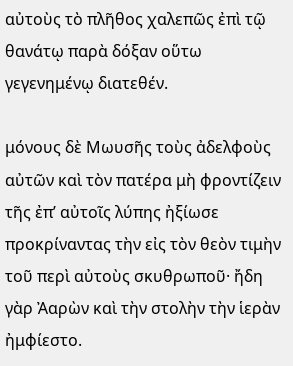αὐτοὺς τὸ πλῆθος χαλεπῶς ἐπὶ τῷ θανάτῳ παρὰ δόξαν οὕτω γεγενημένῳ διατεθέν.

μόνους δὲ Μωυσῆς τοὺς ἀδελφοὺς αὐτῶν καὶ τὸν πατέρα μὴ φροντίζειν τῆς ἐπʼ αὐτοῖς λύπης ἠξίωσε προκρίναντας τὴν εἰς τὸν θεὸν τιμὴν τοῦ περὶ αὐτοὺς σκυθρωποῦ· ἤδη γὰρ Ἀαρὼν καὶ τὴν στολὴν τὴν ἱερὰν ἠμφίεστο.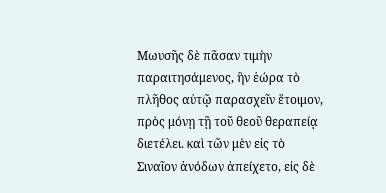Μωυσῆς δὲ πᾶσαν τιμὴν παραιτησάμενος, ἣν ἑώρα τὸ πλῆθος αὐτῷ παρασχεῖν ἕτοιμον, πρὸς μόνῃ τῇ τοῦ θεοῦ θεραπείᾳ διετέλει. καὶ τῶν μὲν εἰς τὸ Σιναῖον ἀνόδων ἀπείχετο, εἰς δὲ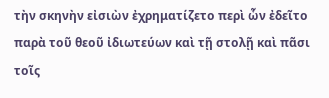τὴν σκηνὴν εἰσιὼν ἐχρηματίζετο περὶ ὧν ἐδεῖτο παρὰ τοῦ θεοῦ ἰδιωτεύων καὶ τῇ στολῇ καὶ πᾶσι τοῖς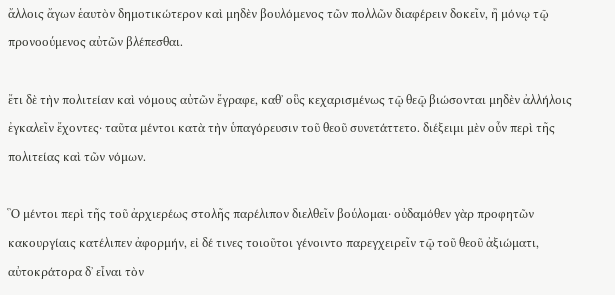ἄλλοις ἄγων ἑαυτὸν δημοτικώτερον καὶ μηδὲν βουλόμενος τῶν πολλῶν διαφέρειν δοκεῖν, ἢ μόνῳ τῷ προνοούμενος αὐτῶν βλέπεσθαι.

ἔτι δὲ τὴν πολιτείαν καὶ νόμους αὐτῶν ἔγραφε, καθʼ οὓς κεχαρισμένως τῷ θεῷ βιώσονται μηδὲν ἀλλήλοις ἐγκαλεῖν ἔχοντες· ταῦτα μέντοι κατὰ τὴν ὑπαγόρευσιν τοῦ θεοῦ συνετάττετο. διέξειμι μὲν οὖν περὶ τῆς πολιτείας καὶ τῶν νόμων.

Ὃ μέντοι περὶ τῆς τοῦ ἀρχιερέως στολῆς παρέλιπον διελθεῖν βούλομαι· οὐδαμόθεν γὰρ προφητῶν κακουργίαις κατέλιπεν ἀφορμήν, εἰ δέ τινες τοιοῦτοι γένοιντο παρεγχειρεῖν τῷ τοῦ θεοῦ ἀξιώματι, αὐτοκράτορα δʼ εἶναι τὸν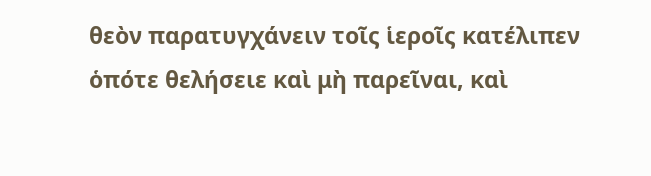θεὸν παρατυγχάνειν τοῖς ἱεροῖς κατέλιπεν ὁπότε θελήσειε καὶ μὴ παρεῖναι, καὶ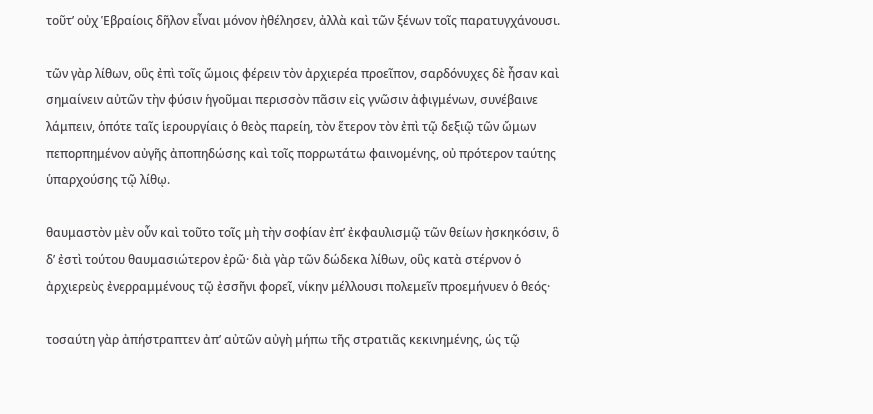τοῦτʼ οὐχ Ἑβραίοις δῆλον εἶναι μόνον ἠθέλησεν, ἀλλὰ καὶ τῶν ξένων τοῖς παρατυγχάνουσι.

τῶν γὰρ λίθων, οὓς ἐπὶ τοῖς ὤμοις φέρειν τὸν ἀρχιερέα προεῖπον, σαρδόνυχες δὲ ἦσαν καὶ σημαίνειν αὐτῶν τὴν φύσιν ἡγοῦμαι περισσὸν πᾶσιν εἰς γνῶσιν ἀφιγμένων, συνέβαινε λάμπειν, ὁπότε ταῖς ἱερουργίαις ὁ θεὸς παρείη, τὸν ἕτερον τὸν ἐπὶ τῷ δεξιῷ τῶν ὤμων πεπορπημένον αὐγῆς ἀποπηδώσης καὶ τοῖς πορρωτάτω φαινομένης, οὐ πρότερον ταύτης ὑπαρχούσης τῷ λίθῳ.

θαυμαστὸν μὲν οὖν καὶ τοῦτο τοῖς μὴ τὴν σοφίαν ἐπʼ ἐκφαυλισμῷ τῶν θείων ἠσκηκόσιν, ὃ δʼ ἐστὶ τούτου θαυμασιώτερον ἐρῶ· διὰ γὰρ τῶν δώδεκα λίθων, οὓς κατὰ στέρνον ὁ ἀρχιερεὺς ἐνερραμμένους τῷ ἐσσῆνι φορεῖ, νίκην μέλλουσι πολεμεῖν προεμήνυεν ὁ θεός·

τοσαύτη γὰρ ἀπήστραπτεν ἀπʼ αὐτῶν αὐγὴ μήπω τῆς στρατιᾶς κεκινημένης, ὡς τῷ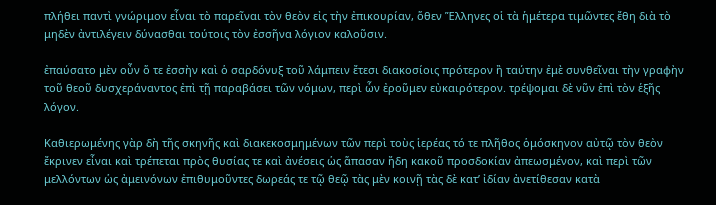πλήθει παντὶ γνώριμον εἶναι τὸ παρεῖναι τὸν θεὸν εἰς τὴν ἐπικουρίαν, ὅθεν Ἕλληνες οἱ τὰ ἡμέτερα τιμῶντες ἔθη διὰ τὸ μηδὲν ἀντιλέγειν δύνασθαι τούτοις τὸν ἐσσῆνα λόγιον καλοῦσιν.

ἐπαύσατο μὲν οὖν ὅ τε ἐσσὴν καὶ ὁ σαρδόνυξ τοῦ λάμπειν ἔτεσι διακοσίοις πρότερον ἢ ταύτην ἐμὲ συνθεῖναι τὴν γραφὴν τοῦ θεοῦ δυσχεράναντος ἐπὶ τῇ παραβάσει τῶν νόμων, περὶ ὧν ἐροῦμεν εὐκαιρότερον. τρέψομαι δὲ νῦν ἐπὶ τὸν ἑξῆς λόγον.

Καθιερωμένης γὰρ δὴ τῆς σκηνῆς καὶ διακεκοσμημένων τῶν περὶ τοὺς ἱερέας τό τε πλῆθος ὁμόσκηνον αὐτῷ τὸν θεὸν ἔκρινεν εἶναι καὶ τρέπεται πρὸς θυσίας τε καὶ ἀνέσεις ὡς ἅπασαν ἤδη κακοῦ προσδοκίαν ἀπεωσμένον, καὶ περὶ τῶν μελλόντων ὡς ἀμεινόνων ἐπιθυμοῦντες δωρεάς τε τῷ θεῷ τὰς μὲν κοινῇ τὰς δὲ κατʼ ἰδίαν ἀνετίθεσαν κατὰ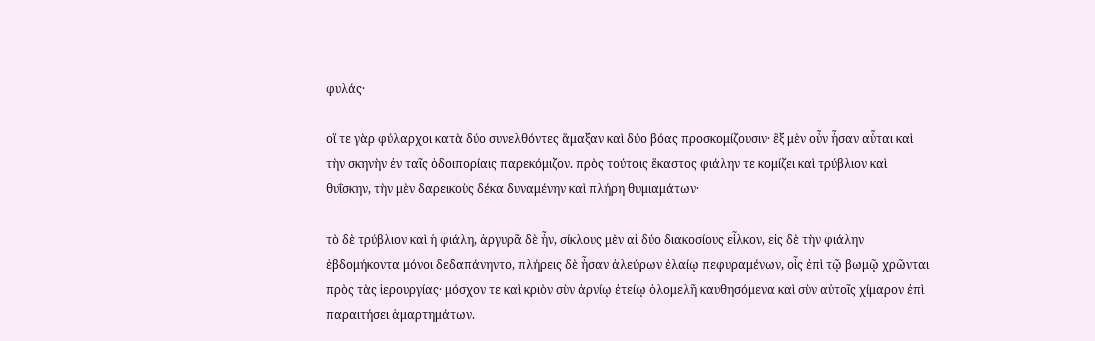φυλάς·

οἵ τε γὰρ φύλαρχοι κατὰ δύο συνελθόντες ἅμαξαν καὶ δύο βόας προσκομίζουσιν· ἓξ μὲν οὖν ἦσαν αὗται καὶ τὴν σκηνὴν ἐν ταῖς ὁδοιπορίαις παρεκόμιζον. πρὸς τούτοις ἕκαστος φιάλην τε κομίζει καὶ τρύβλιον καὶ θυΐσκην, τὴν μὲν δαρεικοὺς δέκα δυναμένην καὶ πλήρη θυμιαμάτων·

τὸ δὲ τρύβλιον καὶ ἡ φιάλη, ἀργυρᾶ δὲ ἦν, σίκλους μὲν αἱ δύο διακοσίους εἷλκον, εἰς δὲ τὴν φιάλην ἑβδομήκοντα μόνοι δεδαπάνηντο, πλήρεις δὲ ἦσαν ἀλεύρων ἐλαίῳ πεφυραμένων, οἷς ἐπὶ τῷ βωμῷ χρῶνται πρὸς τὰς ἱερουργίας· μόσχον τε καὶ κριὸν σὺν ἀρνίῳ ἐτείῳ ὁλομελῆ καυθησόμενα καὶ σὺν αὐτοῖς χίμαρον ἐπὶ παραιτήσει ἁμαρτημάτων.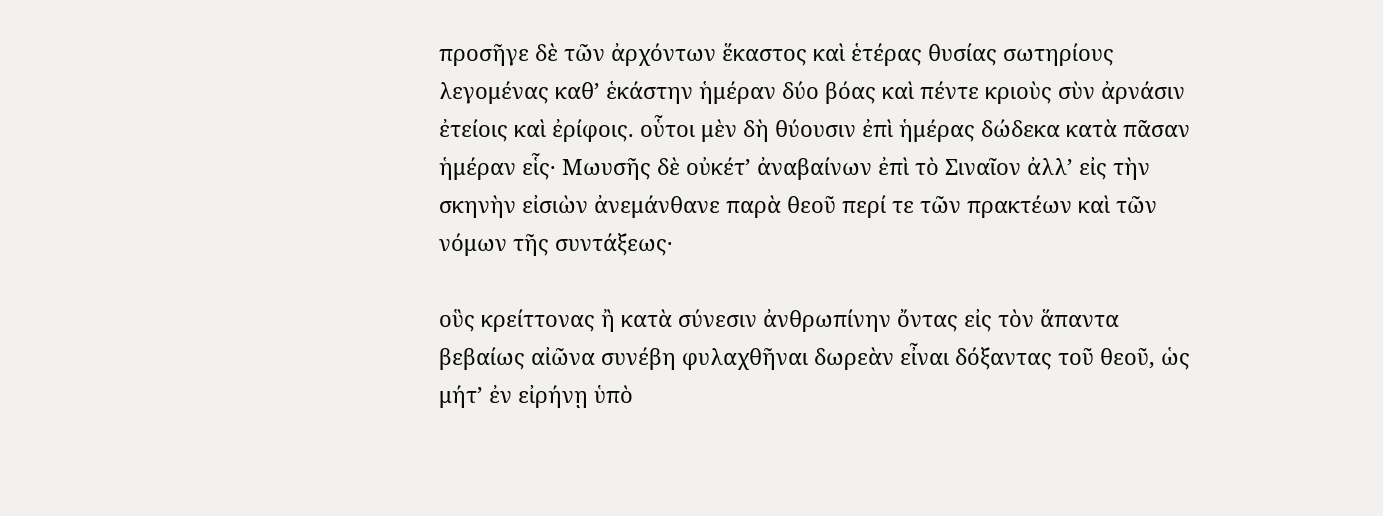προσῆγε δὲ τῶν ἀρχόντων ἕκαστος καὶ ἑτέρας θυσίας σωτηρίους λεγομένας καθʼ ἑκάστην ἡμέραν δύο βόας καὶ πέντε κριοὺς σὺν ἀρνάσιν ἐτείοις καὶ ἐρίφοις. οὗτοι μὲν δὴ θύουσιν ἐπὶ ἡμέρας δώδεκα κατὰ πᾶσαν ἡμέραν εἷς· Μωυσῆς δὲ οὐκέτʼ ἀναβαίνων ἐπὶ τὸ Σιναῖον ἀλλʼ εἰς τὴν σκηνὴν εἰσιὼν ἀνεμάνθανε παρὰ θεοῦ περί τε τῶν πρακτέων καὶ τῶν νόμων τῆς συντάξεως·

οὓς κρείττονας ἢ κατὰ σύνεσιν ἀνθρωπίνην ὄντας εἰς τὸν ἅπαντα βεβαίως αἰῶνα συνέβη φυλαχθῆναι δωρεὰν εἶναι δόξαντας τοῦ θεοῦ, ὡς μήτʼ ἐν εἰρήνῃ ὑπὸ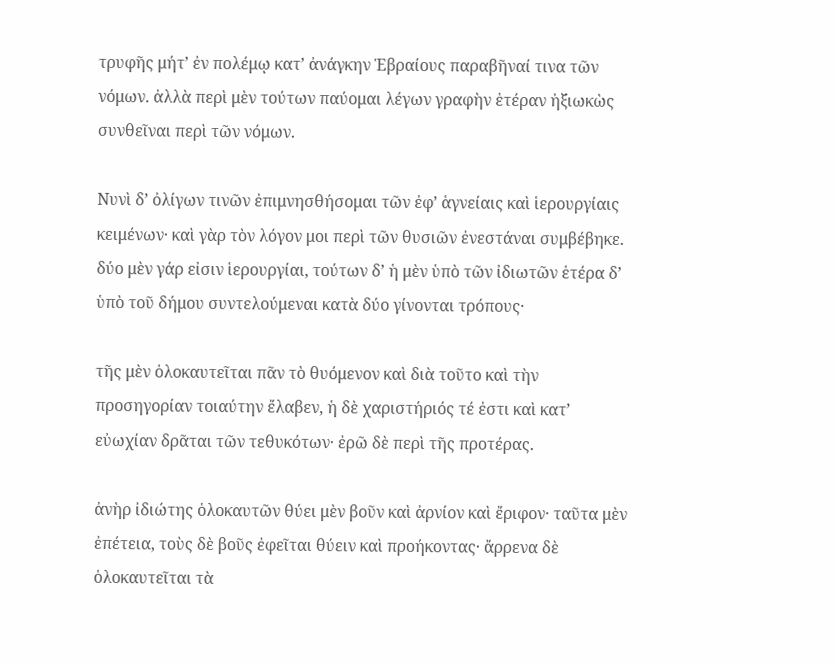τρυφῆς μήτʼ ἐν πολέμῳ κατʼ ἀνάγκην Ἑβραίους παραβῆναί τινα τῶν νόμων. ἀλλὰ περὶ μὲν τούτων παύομαι λέγων γραφὴν ἑτέραν ἠξιωκὼς συνθεῖναι περὶ τῶν νόμων.

Νυνὶ δʼ ὀλίγων τινῶν ἐπιμνησθήσομαι τῶν ἐφʼ ἁγνείαις καὶ ἱερουργίαις κειμένων· καὶ γὰρ τὸν λόγον μοι περὶ τῶν θυσιῶν ἐνεστάναι συμβέβηκε. δύο μὲν γάρ εἰσιν ἱερουργίαι, τούτων δʼ ἡ μὲν ὑπὸ τῶν ἰδιωτῶν ἑτέρα δʼ ὑπὸ τοῦ δήμου συντελούμεναι κατὰ δύο γίνονται τρόπους·

τῆς μὲν ὁλοκαυτεῖται πᾶν τὸ θυόμενον καὶ διὰ τοῦτο καὶ τὴν προσηγορίαν τοιαύτην ἔλαβεν, ἡ δὲ χαριστήριός τέ ἐστι καὶ κατʼ εὐωχίαν δρᾶται τῶν τεθυκότων· ἐρῶ δὲ περὶ τῆς προτέρας.

ἀνὴρ ἰδιώτης ὁλοκαυτῶν θύει μὲν βοῦν καὶ ἀρνίον καὶ ἔριφον· ταῦτα μὲν ἐπέτεια, τοὺς δὲ βοῦς ἐφεῖται θύειν καὶ προήκοντας· ἄρρενα δὲ ὁλοκαυτεῖται τὰ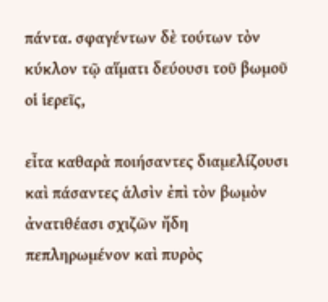πάντα. σφαγέντων δὲ τούτων τὸν κύκλον τῷ αἵματι δεύουσι τοῦ βωμοῦ οἱ ἱερεῖς,

εἶτα καθαρὰ ποιήσαντες διαμελίζουσι καὶ πάσαντες ἁλσὶν ἐπὶ τὸν βωμὸν ἀνατιθέασι σχιζῶν ἤδη πεπληρωμένον καὶ πυρὸς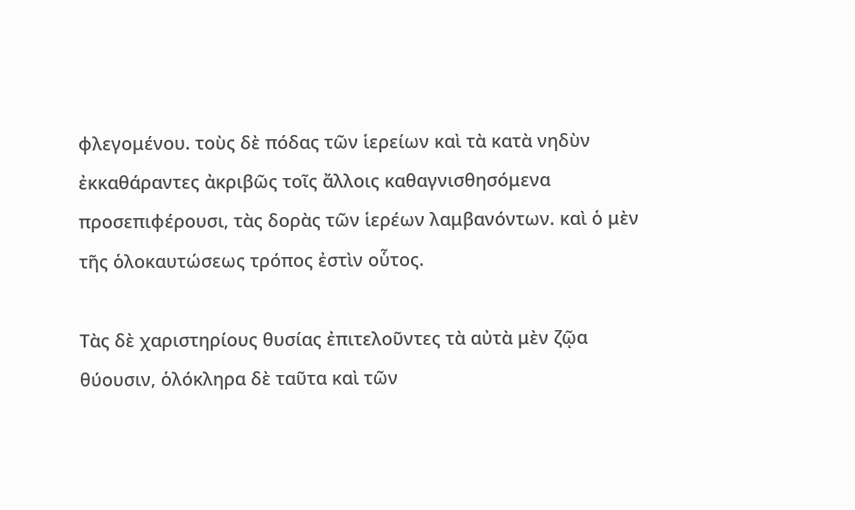φλεγομένου. τοὺς δὲ πόδας τῶν ἱερείων καὶ τὰ κατὰ νηδὺν ἐκκαθάραντες ἀκριβῶς τοῖς ἄλλοις καθαγνισθησόμενα προσεπιφέρουσι, τὰς δορὰς τῶν ἱερέων λαμβανόντων. καὶ ὁ μὲν τῆς ὁλοκαυτώσεως τρόπος ἐστὶν οὗτος.

Τὰς δὲ χαριστηρίους θυσίας ἐπιτελοῦντες τὰ αὐτὰ μὲν ζῷα θύουσιν, ὁλόκληρα δὲ ταῦτα καὶ τῶν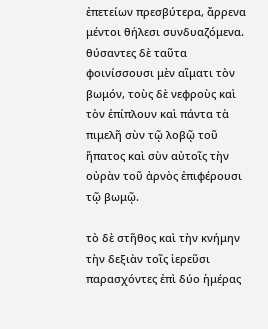ἐπετείων πρεσβύτερα, ἄρρενα μέντοι θήλεσι συνδυαζόμενα. θύσαντες δὲ ταῦτα φοινίσσουσι μὲν αἵματι τὸν βωμόν, τοὺς δὲ νεφροὺς καὶ τὸν ἐπίπλουν καὶ πάντα τὰ πιμελῆ σὺν τῷ λοβῷ τοῦ ἥπατος καὶ σὺν αὐτοῖς τὴν οὐρὰν τοῦ ἀρνὸς ἐπιφέρουσι τῷ βωμῷ.

τὸ δὲ στῆθος καὶ τὴν κνήμην τὴν δεξιὰν τοῖς ἱερεῦσι παρασχόντες ἐπὶ δύο ἡμέρας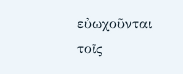εὐωχοῦνται τοῖς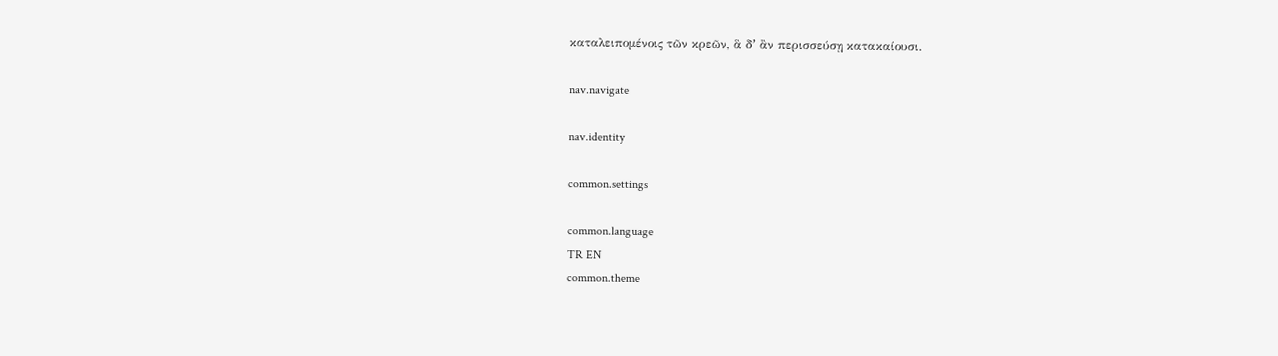καταλειπομένοις τῶν κρεῶν, ἃ δʼ ἂν περισσεύσῃ κατακαίουσι.

nav.navigate

nav.identity

common.settings

common.language
TR EN
common.theme